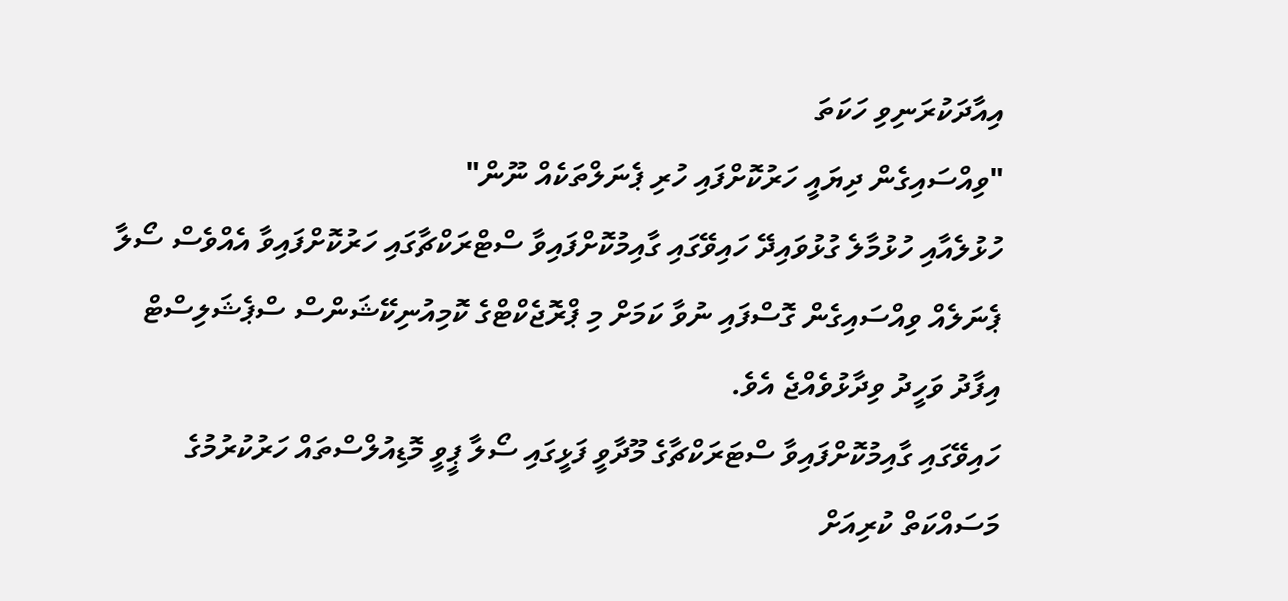އިއާދަކުރަނިވި ހަކަތަ
"ވިއްސައިގެން ދިޔައީ ހަރުކޮށްފައި ހުރި ޕެނަލްތަކެއް ނޫން"
ހުޅުލެއާއި ހުޅުމާލެ ގުޅުވައިދޭ ހައިވޭގައި ގާއިމުކޮށްފައިވާ ސްޓްރަކްޗާގައި ހަރުކޮށްފައިވާ އެއްވެސް ސޯލާ ޕެނަލެއް ވިއްސައިގެން ގޮސްފައި ނުވާ ކަމަށް މި ޕްރޮޖެކްޓްގެ ކޮމިއުނިކޭޝަންސް ސްޕެޝަލިސްޓް އިފާދު ވަހީދު ވިދާޅުވެއްޖެ އެވެ.
ހައިވޭގައި ގާއިމުކޮށްފައިވާ ސްޓަރަކްޗާގެ މޫދާވީ ފަޅީގައި ސޯލާ ޕީވީ މޮޑިއުލްސްތައް ހަރުކުރުމުގެ މަސައްކަތް ކުރިއަށް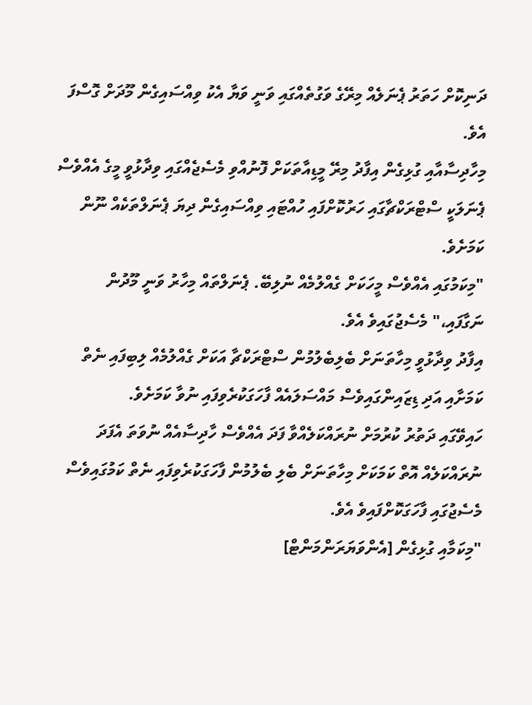ދަނިކޮށް ހަތަރު ޕެނަލެއް މިރޭގެ ވަގުތެއްގައި ވަނީ ވަޔާ އެކު ވިއްސައިގެން މޫދަށް ގޮސްފަ އެވެ.
މިހާދިސާއާއި ގުޅިގެން އިފާދު މިރޭ މީޑިއާތަކަށް ފޮނުއްވި މެސެޖެއްގައި ވިދާޅުވީ މީގެ އެއްވެސް ޕެނަލަކީ ސްޓްރަކްޗާގައި ހަރުކޮށްފައި ހުއްޓައި ވިއްސައިގެން ދިޔަ ޕެނަލްތަކެއް ނޫން ކަމަށެވެ.
"މިކަމުގައި އެއްވެސް މީހަކަށް ގެއްލުމެއް ނުލިބޭ. ޕެނަލްތައް މިހާރު ވަނީ މޫދުން ނަގާފައި،" މެސެޖުގައިވެ އެވެ.
އިފާދު ވިދާޅުވީ މިހާތަނަށް ބެލިބެލުމުން ސްޓްރަކްޗާ އަކަށް ގެއްލުމެއް ލިބިފައި ނެތް ކަމަށާއި އަދި ޑިޒައިންގައިވެސް މައްސަލައެއް ފާހަގަކުރެވިފައި ނުވާ ކަމަށެވެ.
ހައިވޭގައި ދަތުރު ކުރުމަށް ނުރައްކަލެއްވާ ފަދަ އެއްވެސް ހާދިސާއެއް ނުވަތަ އެފަދަ ނުރައްކަލެއް އޮތް ކަމަކަށް މިހާތަނަށް ބެލި ބެލުމުން ފާހަގަކުރެވިފައި ނެތް ކަމުގައިވެސް މެސެޖުގައި ފާހަގަކޮށްފައިވެ އެވެ.
"މިކަމާއި ގުޅިގެން [އެންވަޔަރަންމަންޓް]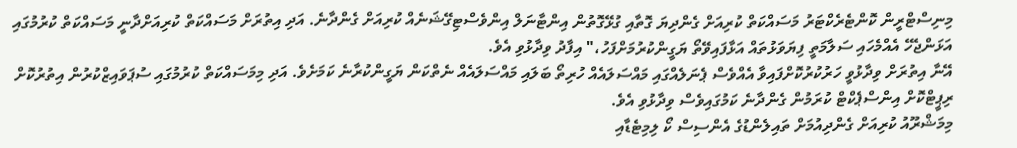މިނިސްޓްރީން ކޮންޓެރެކްޓަރު މަސައްކަތް ކުރިއަށް ގެންދިޔަ ގޮތާއި ގުޅޭގޮތުން އިންޓާނަލް އިންވެސްޓިގޭޝަނެއް ކުރިއަށް ގެންދާނެ. އަދި އިތުރަށް މަސައްކަތް ކުރިއަށްދާނީ މަސައްކަތް ކުރުމުގައި އަޅަންޖެހޭ އެއްމެހައި ސަލާމަތީ ފިޔަވަޅުތައް އަޅާފައިވޭތޯ ޔަގީންކުރުމަށްފަހު،" އިފާދު ވިދާޅުވި އެވެ.
އޭނާ އިތުރަށް ވިދާޅުވީ ހަރުކުރުކޮށްފައިވާ އެއްވެސް ޕެނަލެއްގައި މައްސަލައެއް ހުރިތޯ ބަލައި މައްސަލައެއް ނެތްކަން ޔަގީންކުރާނެ ކަމަށެވެ. އަދި މިމަސައްކަތް ކުރުމުގައި ސުޕަވައިޒްކުރުން އިތުރުކޮށް ރިޕީޓްކޮށް އިންސްޕެކްޓް ކުރަމުން ގެންދާނެ ކަމުގައިވެސް ވިދާޅުވި އެވެ.
މިމަޝްރޫއު ކުރިއަށް ގެންދިއުމަށް ތައިލެންޑުގެ އެންސިސް ކޯ ލިމިޓެޑާއި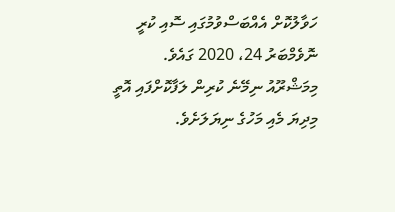ހަވާލުކޮށް އެއްބަސްވުމުގައި ސޮއި ކުރީ ނޮވެމްބަރު 24، 2020 ގައެވެ.
މިމަޝްރޫއު ނިމޭނެ ކުރިން ލަފާކޮށްފައި އޮތީ މިދިޔަ މެއި މަހުގެ ނިޔަލަށެވެ.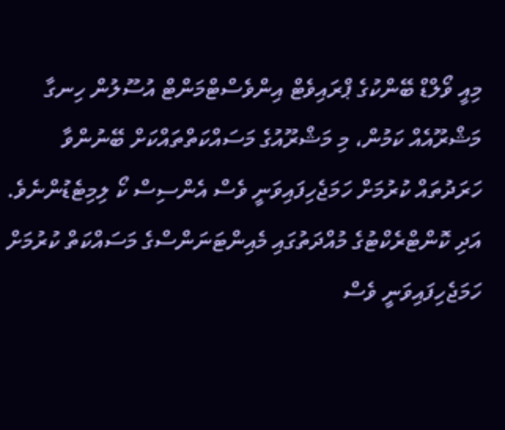މިއީ ވޯލްޑް ބޭންކުގެ ޕްރައިވެޓް އިންވެސްޓްމަންޓް އުސޫލުން ހިނގާ މަޝްރޫއެއް ކަމުން، މި މަޝްރޫއުގެ މަސައްކަތްތައްކަށް ބޭނުންވާ ހަރަދުތައް ކުރުމަށް ހަމަޖެހިފައިވަނީ ވެސް އެންސިސް ކޯ ލިމިޓެޑުންނެވެ. އަދި ކޮންޓްރެކްޓުގެ މުއްދަތުގައި މެއިންޓަނަންސްގެ މަސައްކަތް ކުރުމަށް ހަމަޖެހިފައިވަނީ ވެސް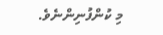މި ކުންފުނިންނެވެ.